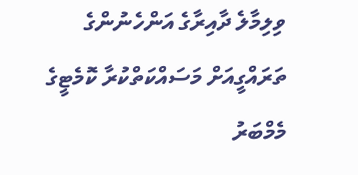ވިލިމާލެ ދާއިރާގެ އަންހެނުންގެ ތަރައްގީއަށް މަސައްކަތްކުރާ ކޮމެޓީގެ މެމްބަރު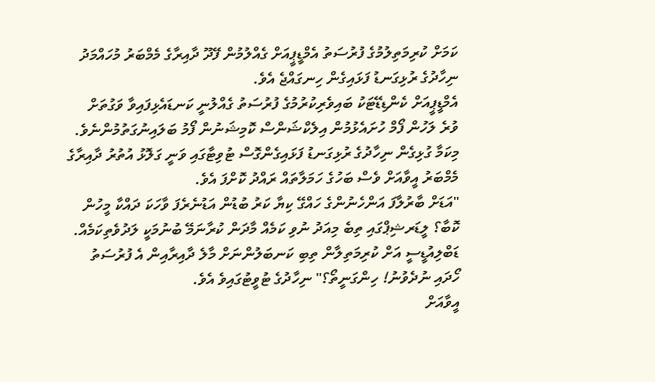ކަމަށް ކުރިމަތިލުމުގެ ފުރުސަތު އެމްޑީޕީއަށް ގެއްލުމުން ފޭދޫ ދާއިރާގެ މެމްބަރު މުހައްމަދު ނިހާދުގެ ރުޅިގަނޑު ފަޅައިގެން ހިނގައްޖެ އެވެ.
އެމްޑީޕީއަށް ކެންޑިޑޭޓަކު ބައިވެރިކުރުމުގެ ފުރުސަތު ގެއްލުނީ ކަނޑައެޅިފައިވާ ވަގުތަށް ވުރެ ލަހުން ފޯމް ހުށައެޅުމުން އިލެކްޝަންސް ކޮމިޝަނުން ފޯމު ބަލައިނުގަތުމުންނެވެ. މިކަމާ ގުޅިގެން ނިހާދުގެ ރުޅިގަނޑު ފަޅައިގެންގޮސް ޓުވިޓާގައި ވަނީ ގަލޮޅު އުތުރު ދާއިރާގެ މެމްބަރު އީވާއަށް ވެސް ބަހުގެ ހަމަލާތައް ރައްދު ކޮށްފަ އެވެ.
"އަޑަށް ބާރުލާފަ އަންހެނުންގެ ހައްގޭ ކިޔާ ކަރު ބުޑުން އަޑުނެރެފަ ވާހަކަ ދައްކާ މީހުން ކޮބާ؟ ލީޑަރޝިޕްގައި ތިބެ މިއަދު ނުވި ކަމެއް މާދަން ކުރާނަމޭ ބުނުމަކީ ލަދުވެތިކަމެއް. ޑަބްލިއުޑީސީ އަށް ކުރިމަތިލާން ތިބި ކަނބަލުންނަށް މާލެ ދާއިރާއިން އެ ފުރުސަތު ހޯދައި ނުދެވުނު! ހިންގަނީތޯ؟" ނިހާދުގެ ޓުވީޓުގައިވެ އެވެ.
އީވާއަށް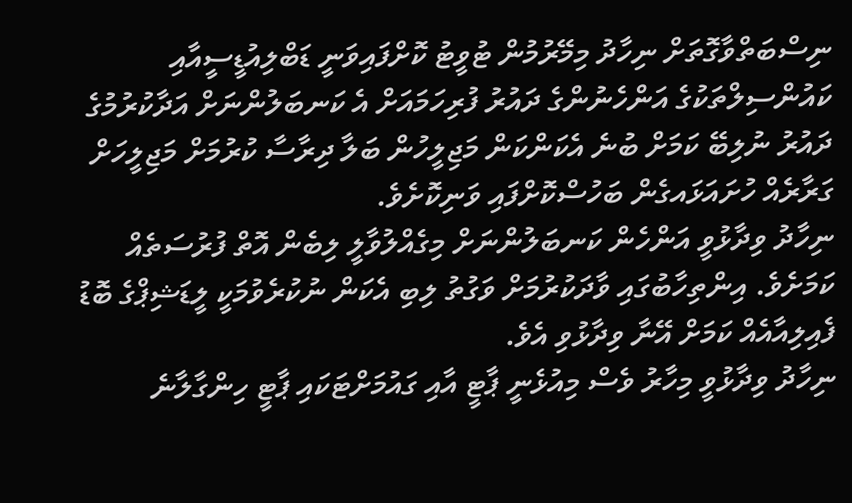ނިސްބަތްވާގޮތަށް ނިހާދު މިމޭރުމުން ޓުވީޓު ކޮށްފައިވަނީ ޑަބްލިއުޑީސީއާއި ކައުންސިލްތަކުގެ އަންހެނުންގެ ދައުރު ފުރިހަމައަށް އެ ކަނބަލުންނަށް އަދާކުރުމުގެ ދައުރު ނުލިބޭ ކަމަށް ބުނެ އެކަންކަން މަޖިލީހުން ބަލާ ދިރާސާ ކުރުމަށް މަޖިލީހަށް ގަރާރެއް ހުށައަޅައގެން ބަހުސްކޮށްފައި ވަނިކޮށެވެ.
ނިހާދު ވިދާޅުވީ އަންހެން ކަނބަލުންނަށް މިގެއްލުވާލީ ލިބެން އޮތް ފުރުސަތެއް ކަމަށެވެ. އިންތިހާބުގައި ވާދަކުރުމަށް ވަގުތު ލިބި އެކަން ނުކުރެވުމަކީ ލީޑަޝިޕްގެ ބޮޑު ފެއިލިއާއެއް ކަމަށް އޭނާ ވިދާޅުވި އެވެ.
ނިހާދު ވިދާޅުވީ މިހާރު ވެސް މިއުޅެނީ ޕާޓީ އާއި ގައުމަށްޓަކައި ޕާޓީ ހިންގާލާނެ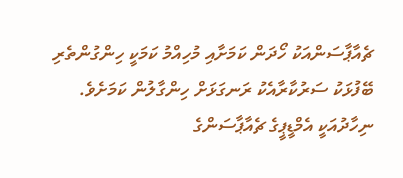ޗެއާޕާސަންއަކު ހޯދަން ކަމަށާއި މުހިއްމު ކަމަކީ ހިންގުންތެރި ބޭފުޅަކު ސަރުކާރާއެކު ރަނގަޅަށް ހިންގާލުން ކަމަށެވެ.
ނިހާދުއަކީ އެމްޑީޕީގެ ޗެއާޕާސަންގެ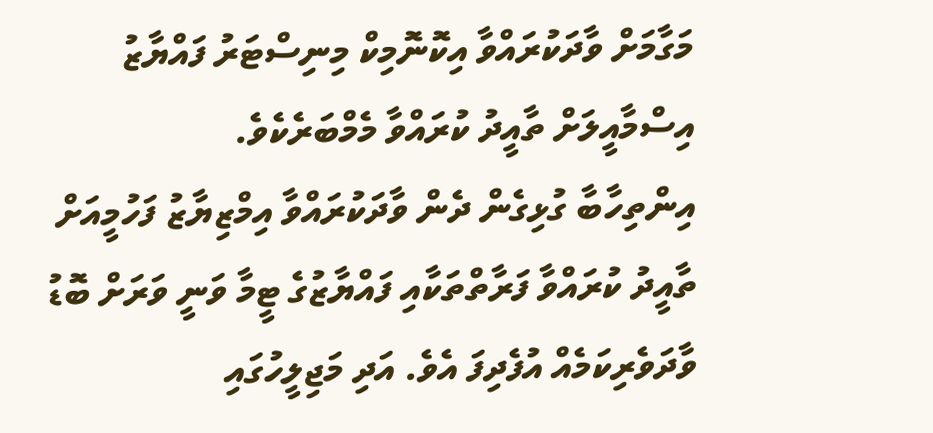މަގާމަށް ވާދަކުރައްވާ އިކޮނޮމިކް މިނިސްޓަރު ފައްޔާޒު އިސްމާއީލަށް ތާއީދު ކުރައްވާ މެމްބަރެކެވެ.
އިންތިހާބާ ގުޅިގެން ދެން ވާދަކުރައްވާ އިމްޒިޔާޒު ފަހުމީއަށް ތާއީދު ކުރައްވާ ފަރާތްތަކާއި ފައްޔާޒުގެ ޓީމާ ވަނީ ވަރަށް ބޮޑު ވާދަވެރިކަމެއް އުފެދިފަ އެވެ. އަދި މަޖިލީހުގައި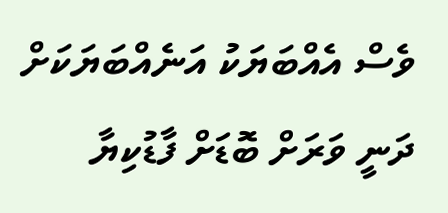ވެސް އެއްބަޔަކު އަނެއްބަޔަކަށް ދަނީ ވަރަށް ބޮޑަށް ފާޑުކިޔާ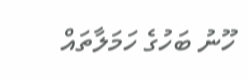ހޫނު ބަހުގެ ހަމަލާތައް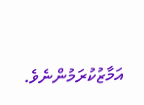އަމާޒުކުރަމުންނެވެ.